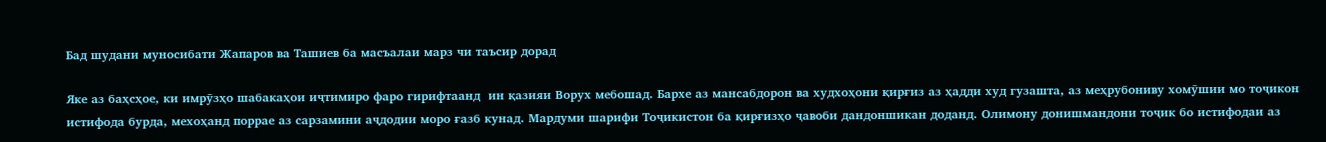Бад шудани муносибати Жапаров ва Ташиев ба масъалаи марз чи таъсир дорад

Яке аз баҳсҳое, ки имрӯзҳо шабакаҳои иҷтимиро фаро гирифтаанд  ин қазияи Ворух мебошад. Бархе аз мансабдорон ва худхоҳони қирғиз аз ҳадди худ гузашта, аз меҳрубониву хомӯшии мо тоҷикон истифода бурда, мехоҳанд поррае аз сарзамини аҷдодии моро ғазб кунад. Мардуми шарифи Тоҷикистон ба қирғизҳо ҷавоби дандоншикан доданд. Олимону донишмандони тоҷик бо истифодаи аз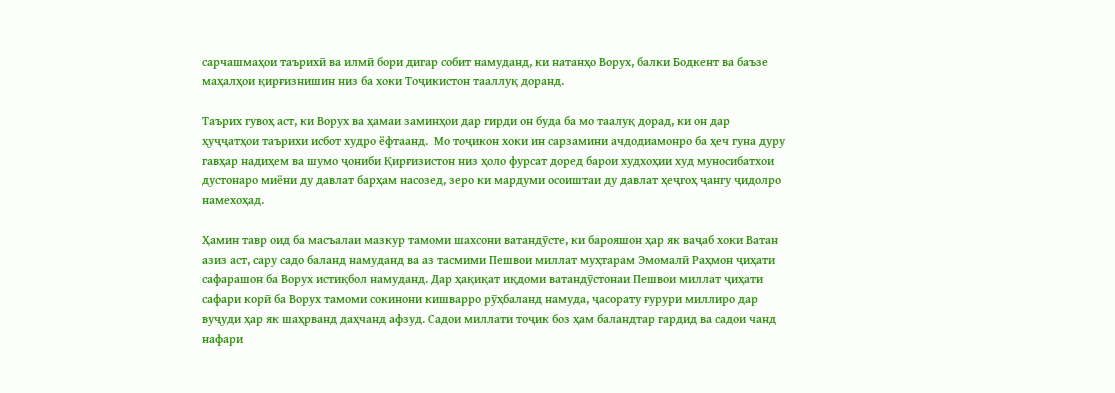сарчашмаҳои таърихӣ ва илмӣ бори дигар собит намуданд, ки натанҳо Ворух, балки Бодкент ва баъзе маҳалҳои қирғизнишин низ ба хоки Тоҷикистон тааллуқ доранд.

Таърих гувоҳ аст, ки Ворух ва ҳамаи заминҳои дар гирди он буда ба мо таалуқ дорад, ки он дар ҳуҷҷатҳои таърихи исбот худро ёфтаанд.  Мо тоҷикон хоки ин сарзамини ачдодиамонро ба ҳеч гуна дуру гавҳар надиҳем ва шумо ҷониби Қирғизистон низ ҳоло фурсат доред барои худхоҳии худ муносибатхои дустонаро миёни ду давлат барҳам насозед, зеро ки мардуми осоиштаи ду давлат ҳеҷгоҳ ҷангу ҷидолро намехоҳад.

Ҳамин тавр оид ба масъалаи мазкур тамоми шахсони ватандӯсте, ки барояшон ҳар як ваҷаб хоки Ватан азиз аст, сару садо баланд намуданд ва аз тасмими Пешвои миллат муҳтарам Эмомалӣ Раҳмон ҷиҳати сафарашон ба Ворух истиқбол намуданд. Дар ҳақиқат иқдоми ватандӯстонаи Пешвои миллат ҷиҳати сафари корӣ ба Ворух тамоми сокинони кишварро рӯҳбаланд намуда, ҷасорату ғурури миллиро дар вуҷуди ҳар як шаҳрванд даҳчанд афзуд. Садои миллати тоҷик боз ҳам баландтар гардид ва садои чанд нафари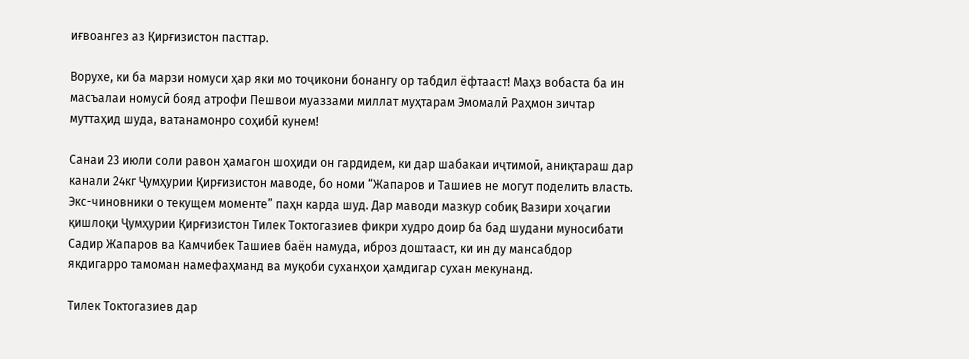иғвоангез аз Қирғизистон пасттар.

Ворухе, ки ба марзи номуси ҳар яки мо тоҷикони бонангу ор табдил ёфтааст! Маҳз вобаста ба ин масъалаи номусӣ бояд атрофи Пешвои муаззами миллат муҳтарам Эмомалӣ Раҳмон зичтар муттаҳид шуда, ватанамонро соҳибӣ кунем!

Санаи 23 июли соли равон ҳамагон шоҳиди он гардидем, ки дар шабакаи иҷтимоӣ, аниқтараш дар канали 24кг Ҷумҳурии Қирғизистон маводе, бо номи “Жапаров и Ташиев не могут поделить власть. Экс-чиновники о текущем моменте” паҳн карда шуд. Дар маводи мазкур собиқ Вазири хоҷагии қишлоқи Ҷумҳурии Қирғизистон Тилек Токтогазиев фикри худро доир ба бад шудани муносибати Садир Жапаров ва Камчибек Ташиев баён намуда, иброз доштааст, ки ин ду мансабдор якдигарро тамоман намефаҳманд ва муқоби суханҳои ҳамдигар сухан мекунанд.

Тилек Токтогазиев дар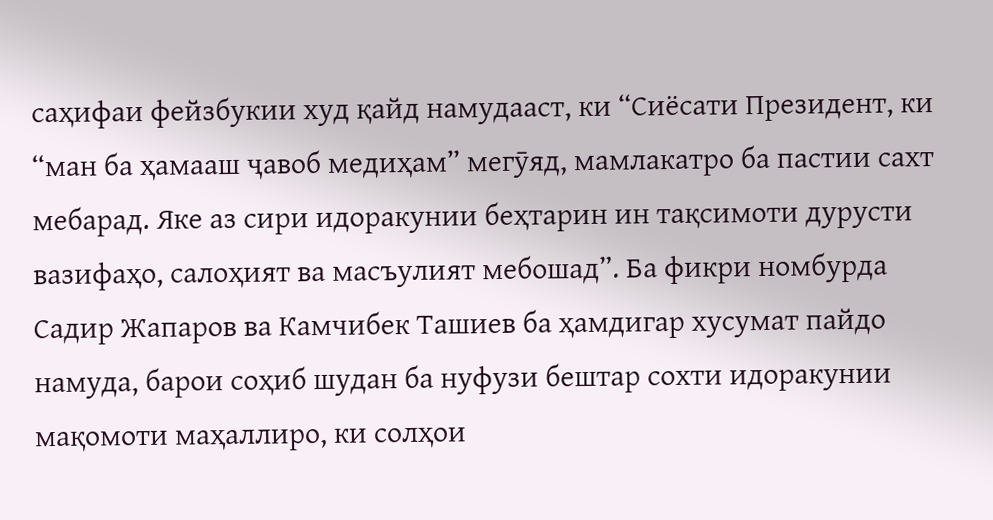саҳифаи фейзбукии худ қайд намудааст, ки “Сиёсати Президент, ки “ман ба ҳамааш ҷавоб медиҳам” мегӯяд, мамлакатро ба пастии сахт мебарад. Яке аз сири идоракунии беҳтарин ин тақсимоти дурусти вазифаҳо, салоҳият ва масъулият мебошад”. Ба фикри номбурда Садир Жапаров ва Камчибек Ташиев ба ҳамдигар хусумат пайдо намуда, барои соҳиб шудан ба нуфузи бештар сохти идоракунии мақомоти маҳаллиро, ки солҳои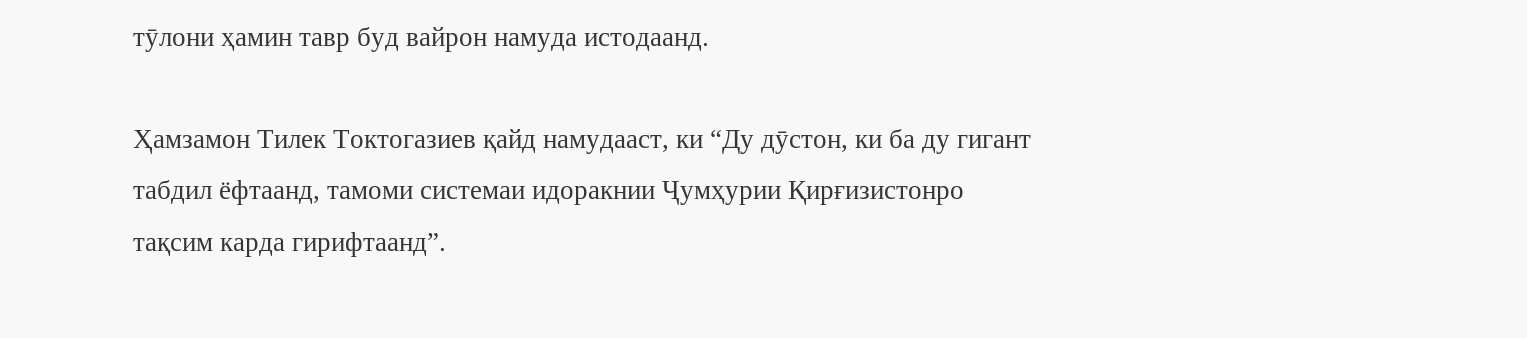тӯлони ҳамин тавр буд вайрон намуда истодаанд.

Ҳамзамон Тилек Токтогазиев қайд намудааст, ки “Ду дӯстон, ки ба ду гигант табдил ёфтаанд, тамоми системаи идоракнии Ҷумҳурии Қирғизистонро тақсим карда гирифтаанд”.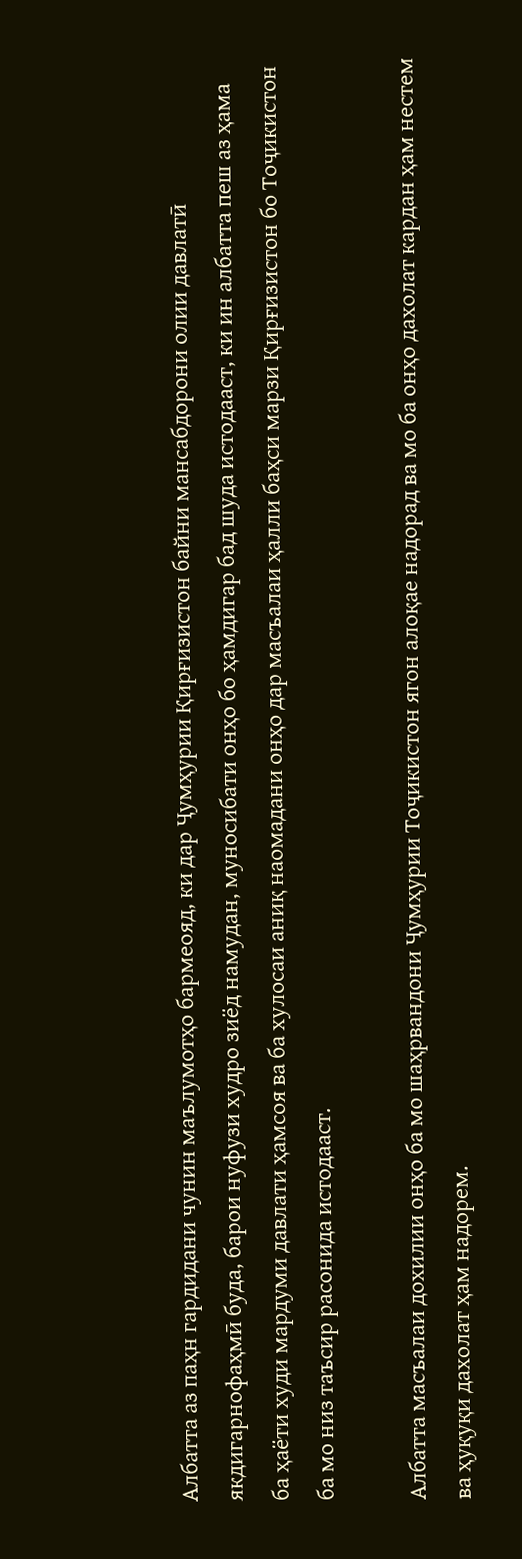Албатта аз паҳн гардидани чунин маълумотҳо бармеояд, ки дар Ҷумҳурии Қирғизистон байни мансабдорони олии давлатӣ якдигарнофаҳмӣ буда, барои нуфузи худро зиёд намудан, муносибати онҳо бо ҳамдигар бад шуда истодааст, ки ин албатта пеш аз ҳама ба ҳаёти худи мардуми давлати ҳамсоя ва ба хулосаи аниқ наомадани онҳо дар масъалаи ҳалли баҳси марзи Қирғизистон бо Тоҷикистон ба мо низ таъсир расонида истодааст.

Албатта масъалаи дохилии онҳо ба мо шаҳрвандони Ҷумҳурии Тоҷикистон ягон алоқае надорад ва мо ба онҳо дахолат кардан ҳам нестем ва ҳуқуқи дахолат ҳам надорем.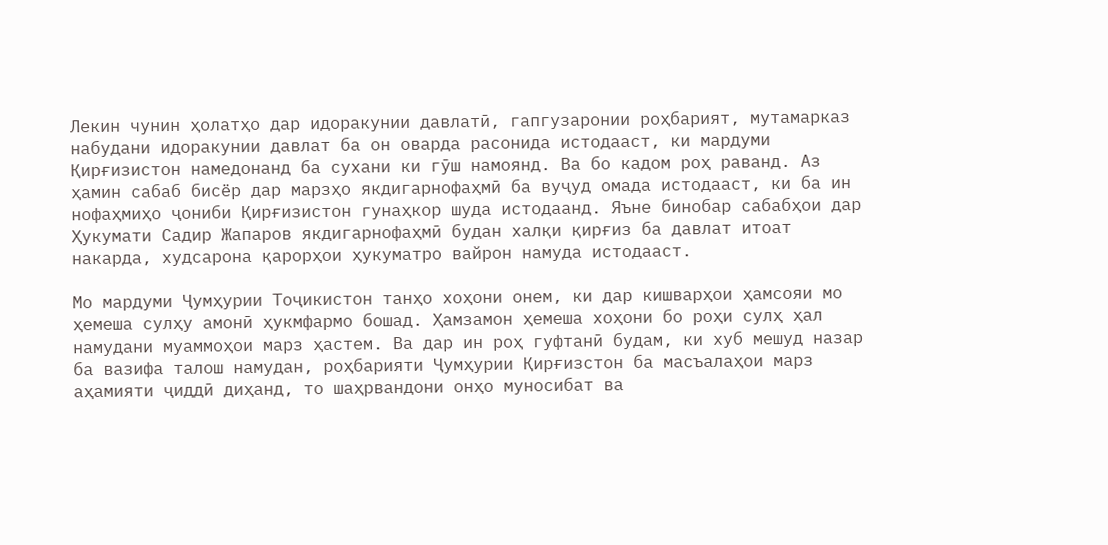Лекин чунин ҳолатҳо дар идоракунии давлатӣ, гапгузаронии роҳбарият, мутамарказ набудани идоракунии давлат ба он оварда расонида истодааст, ки мардуми Қирғизистон намедонанд ба сухани ки гӯш намоянд. Ва бо кадом роҳ раванд. Аз ҳамин сабаб бисёр дар марзҳо якдигарнофаҳмӣ ба вуҷуд омада истодааст, ки ба ин нофаҳмиҳо ҷониби Қирғизистон гунаҳкор шуда истодаанд. Яъне бинобар сабабҳои дар Ҳукумати Садир Жапаров якдигарнофаҳмӣ будан халқи қирғиз ба давлат итоат накарда, худсарона қарорҳои ҳукуматро вайрон намуда истодааст.

Мо мардуми Ҷумҳурии Тоҷикистон танҳо хоҳони онем, ки дар кишварҳои ҳамсояи мо ҳемеша сулҳу амонӣ ҳукмфармо бошад. Ҳамзамон ҳемеша хоҳони бо роҳи сулҳ ҳал намудани муаммоҳои марз ҳастем. Ва дар ин роҳ гуфтанӣ будам, ки хуб мешуд назар ба вазифа талош намудан, роҳбарияти Ҷумҳурии Қирғизстон ба масъалаҳои марз аҳамияти ҷиддӣ диҳанд, то шаҳрвандони онҳо муносибат ва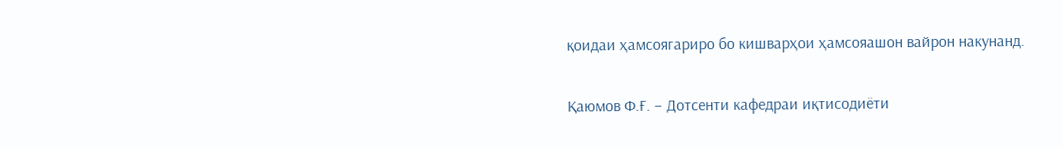қоидаи ҳамсоягариро бо кишварҳои ҳамсояашон вайрон накунанд.

Қаюмов Ф.Ғ. – Дотсенти кафедраи иқтисодиёти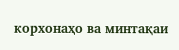корхонаҳо ва минтақаи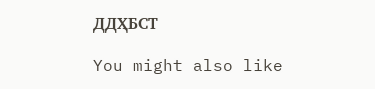ДДҲБСТ

You might also like